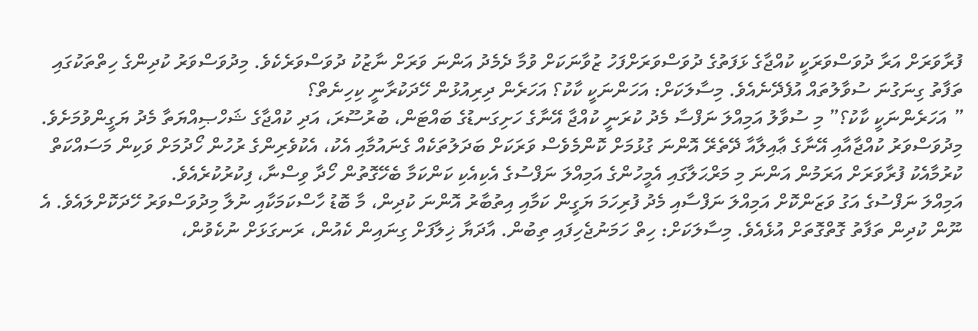ފުރާވަރަށް އަރާ ދުވަސްވަރަކީ ކުއްޖާގެ ޅަފަތުގެ ދުވަސްވަރަށްފަހު ޒުވާނަކަށް ވުމާ ދެމެދު އަންނަ ވަރަށް ނާޒުކު ދުވަސްވަރެކެވެ. މިދުވަސްވަރު ކުދިންގެ ހިތްތަކުގައި ތަފާތު ގިނަގުނަ ސުވާލުތައް އުފެދޭނެއެވެ. މިސާލަކަށް: އަހަންނަކީ ކާކު؟ އަހަރެން ދިރިއުޅުން ހޭދަކުރާނީ ކިހިނެތް؟
” އަހަރެންނަކީ ކާކު؟” މި ސުވާލު އަމިއްލަ ނަފްސާ މެދު ކުރަނީ ކުއްޖާ އޭނާގެ ހަށިގަނޑުގެ ބައްޓަން، ބުރުސޫރަ، އަދި ކުއްޖާގެ ޝަހްޞިއްޔަތާ މެދު ޔަގީންވުމަށެވެ. މިދުވަސްވަރު ކުއްޖާއާއި އޭނާގެ ޢާއިލާއާ ދޭތެރޭ އޮންނަ ގުޅުމަށް ކޮންމެވެސް ވަރަކަށް ބަދަލުތަކެއް ގެނައުމާއި އެކު، އެކުވެރިންގެ ރުހުން ހޯދުމަށް ވަކިން މަސައްކަތް ކުރުމާއެކު ފުރާވަރަށް އަރަމުން އަންނަ މި މަރްޙަލާގައި އެމީހުންގެ އަމިއްލަ ނަފްސުގެ އެކިއެކި ކަންކަމާ ބެހޭގޮތުން ހޯދާ ވިސްނާ، ފިކުރުކުރެއެވެ.
އަމިއްލަ ނަފްސުގެ އަގު ވަޒަންކޮށް އަމިއްލަ ނަފްސާއި މެދު ފުރިހަމަ ޔަގީން ކަމާއި އިތުބާރު އޮންނަ ކުދިން، މާ ބޮޑު ހާސްކަމަކާއި ނުލާ މިދުވަސްވަރު ހޭދަކޮށްލައެވެ. އެ ނޫން ކުދިން ތަފާތު ގޮތްގޮތަށް އުޅެއެވެ. މިސާލަކަށް: ހިތް ހަމަނުޖެހިފައި ތިބުން. އާދަޔާ ޚިލާފަށް ގިނައިން ކެއުން، ރަނގަޅަށް ނުކެވުން،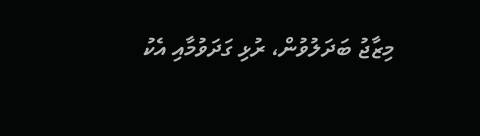މިޒާޖު ބަދަލުވުން، ރުޅި ގަދަވުމާއި އެކު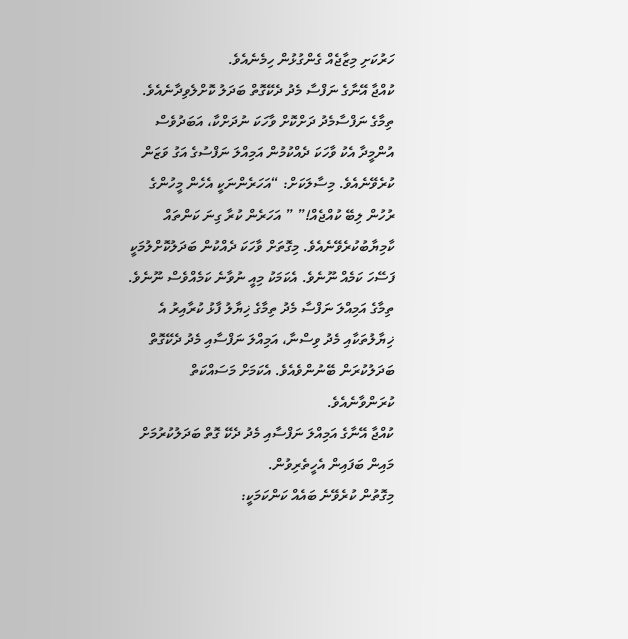ހަރުކަށި މިޒާޖެއް ގެންގުޅުން ހިމެނެއެވެ.
ކުއްޖާ އޭނާގެ ނަފްސާ މެދު ދެކޭގޮތް ބަދަލު ކޮށްލެވިދާނެއެވެ. ތިމާގެ ނަފްސާމެދު ދަށްކޮށް ވާހަކަ ނުދަށްކާ، އަބަދުވެސް އުންމީދާ އެކު ވާހަކަ ދެއްކުމުން އަމިއްލަ ނަފްސުގެ އަގު ވަޒަން ކުރެވޭނެއެވެ. މިސާލަކަށް: “އަހަރެންނަކީ އެހެން މީހުންގެ ރުހުން ލިބޭ ކުއްޖެއް!” ” އަހަރެން ކުރާ ގިނަ ކަންތައް ކާމިޔާބުކުރެވޭނެއެވެ. މިގޮތަށް ވާހަކަ ދެއްކުން ބަދަލުކޮށްލުމަކީ ފަސޭހަ ކަމެއް ނޫނެވެ. އެކަމަކު މިއީ ނުވާނެ ކަމެއްވެސް ނޫނެވެ. ތިމާގެ އަމިއްލަ ނަފްސާ މެދު ތިމާގެ ޚިޔާލު ފާޅު ކުރާއިރު އެ ޚިޔާލުތަކާއި މެދު ވިސްނާ، އަމިއްލަ ނަފްސާއި މެދު ދެކޭގޮތް ބަދަލުކުރަން ބޭނުންވެއެވެ. އެކަމަށް މަސައްކަތް ކުރަންވާނެއެވެ.
ކުއްޖާ އޭނާގެ އަމިއްލަ ނަފްސާއި މެދު ދެކޭ ގޮތް ބަދަލުކުރުމަށް މައިން ބަފައިން އެހީތެރިވުން.
މިގޮތުން ކުރެވޭނެ ބައެއް ކަންކަމަކީ: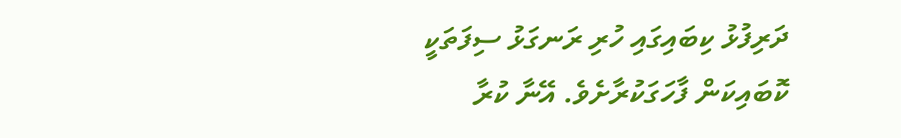ދަރިފުޅު ކިބައިގައި ހުރި ރަނގަޅު ސިފަތަކީ ކޮބައިކަން ފާހަގަކުރާށެވެ. އޭނާ ކުރާ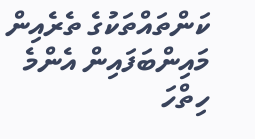ކަންތައްތަކުގެ ތެރެއިން މައިންބަފައިން އެންމެ ހިތްހަ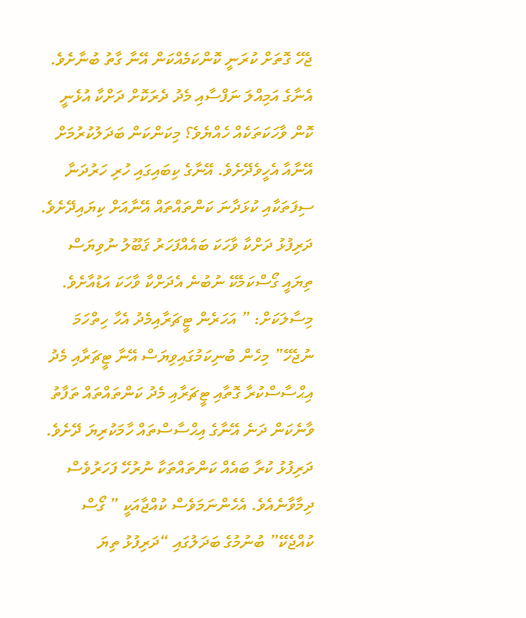ޖެހޭ ގޮތަށް ކުރަނީ ކޮންކަމެއްކަން އޭނާ ގާތު ބުނާށެވެ.
އެނާގެ އަމިއްލަ ނަފްސާއި މެދު ދެރަކޮށް ދަށްކާ އުޅެނީ ކޮން ވާހަކަތަކެއް ހެއްޔެވެ؟ މިކަންކަން ބަދަލުކުރުމަށް އޭނާއާ އެހީވެދޭށެވެ. އޭނާގެ ކިބައިގައި ހުރި ހަރުދަނާ ސިފަތަކާއި ކުޅަދާނަ ކަންތައްތައް އޭނާއަށް ކިޔައިދޭށެވެ.
ދަރިފުޅު ދަށްކާ ވާހަކަ ބައެއްފަހަރު ޤަބޫލު ނުވިޔަސް ތިޔައީ ގޯސްކަމެކޭ ނުބުނެ އެދަށްކާ ވާހަކަ އަޑުއާށެވެ. މިސާލަކަށް: ” އަހަރެން ޓީޗަރާއިމެދު އެހާ ހިތްހަމަ ނުޖެހޭ” މިހެން ބުނިކަމުގައިވިޔަސް އޭނާ ޓީޗަރާއި މެދު އިޙްސާސްކުރާ ގޮތާއި ޓީޗަރާއި މެދު ކަންތައްތައް ތަފާތު ވާނެކަން ދަނެ އޭނާގެ އިޙްސާސްތައް ހާމަކުރިޔަ ދޭށެވެ.
ދަރިފުޅު ކުރާ ބައެއް ކަންތައްތަކާ ނުރުހޭ ފަހަރުވެސް ދިމާވާނެއެވެ. އެހެންނަމަވެސް ކުއްޖާއަކީ ” ގޯސް ކުއްޖެކޭ” ބުނުމުގެ ބަދަލުގައި “ދަރިފުޅު ތިޔަ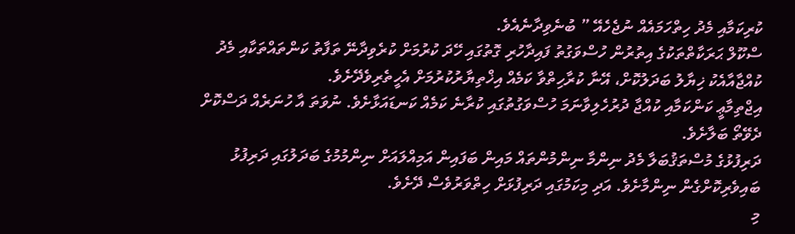ކުރިކަމާއި މެދު ހިތްހަމައެއް ނުޖެހެއޭ ” ބުނެވިދާނެއެވެ.
ސްކޫލް ޙަރަކާތްތަކުގެ އިތުރުން ހުސްވަގުތު ފައިދާހުރި ގޮތުގައި ހޭދަ ކުރުމަށް ކުރެވިދާނޭ ތަފާތު ކަންތައްތަކާއި މެދު ކުއްޖާއާއެކު ޚިޔާލު ބަދަލުކޮށް، އޭނާ ކުރާހިތްވާ ކަމެއް އިޚްތިޔާރުކުރުމަށް އެހީތެރިވެދޭށެވެ.
އިޖްތިމާޢީ ކަންކަމާއި ކުއްޖާ ދުރުހެލިވާނަމަ ހުސްވަގުތުގައި ކުރާނެ ކަމެއް ކަނޑައަޅާށެވެ. ނުވަތަ އާ ހުނަރެއް ދަސްކޮށް ދެވޭތޯ ބަލާށެވެ.
ދަރިފުޅުގެ މުސްތަޤުބަލާ މެދު ނިންމާ ނިންމުންތައް މައިން ބަފައިން އަމިއްލައަށް ނިންމުމުގެ ބަދަލުގައި ދަރިފުޅު ބައިވެރިކޮށްގެން ނިންމާށެވެ. އަދި މިކަމުގައި ދަރިފުޅަށް ހިތްވަރުވެސް ދޭށެވެ.
މި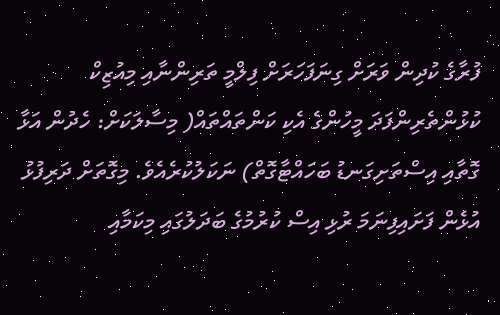ފުރާގެ ކުދިން ވަރަށް ގިނަފަހަރަށް ފިލްމީ ތަރިންނާއި މިއުޒިކް ކުޅުންތެރިންފަދަ މީހުންގެ އެކި ކަންތައްތައް( މިސާލަކަށް: ހެދުން އަޅާ ގޮތާއި އިސްތަށިގަނޑު ބަހައްޓާގޮތް) ނަކަލުކުރެއެވެ. މިގޮތަށް ދަރިފުޅު އުޅެން ފަށައިފިނަމަ ރުޅި އިސް ކުރުމުގެ ބަދަލުގައި މިކަމާއި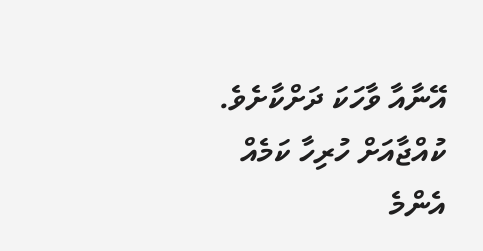އޭނާއާ ވާހަކަ ދަށްކާށެވެ.
ކުއްޖާއަށް ހުރިހާ ކަމެއް އެންމެ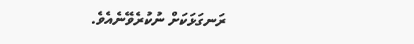ރަނގަޅަކަށް ނުކުރެވޭނެއެވެ.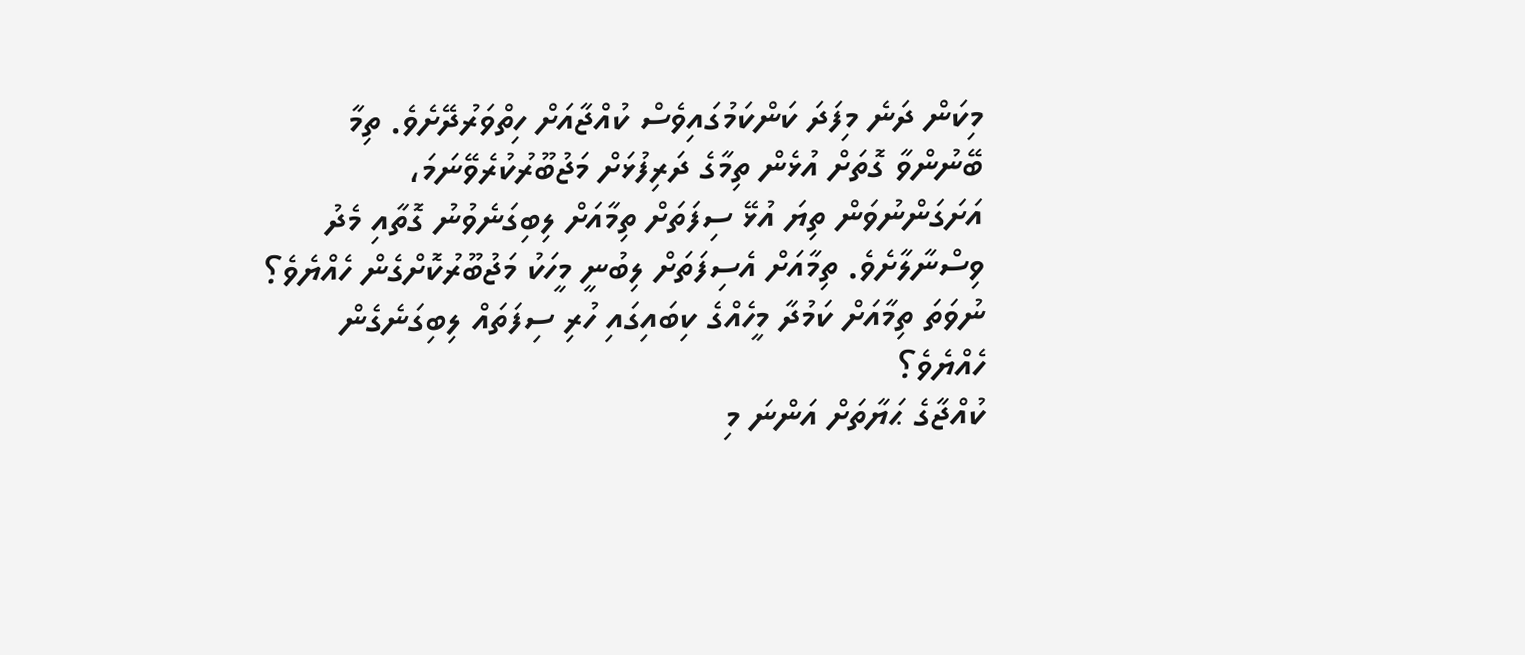މިކަން ދަނެ މިފަދަ ކަންކަމުގައިވެސް ކުއްޖާއަށް ހިތްވަރުދޭށެވެ. ތިމާ ބޭނުންވާ ގޮތަށް އުޅެން ތިމާގެ ދަރިފުޅަށް މަޖުބޫރުކުރެވޭނަމަ، އަށަގަންނުވަން ތިޔަ އުޅޭ ސިފަތަށް ތިމާއަށް ލިބިގަނެވުނު ގޮތާއި މެދު ވިސްނާލާށެވެ. ތިމާއަށް އެސިފަތަށް ލިބުނީ މީހަކު މަޖުބޫރުކޮށްގެން ހެއްޔެވެ؟ ނުވަތަ ތިމާއަށް ކަމުދާ މީހެއްގެ ކިބައިގައި ހުރި ސިފަތައް ލިބިގަނެގެން ހެއްޔެވެ؟
ކުއްޖާގެ ޙަޔާތަށް އަންނަ މި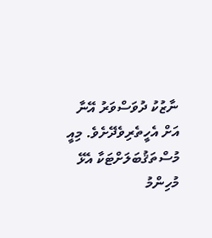ނާޒުކު ދުވަސްވަރު އޭނާ އަށް އެހީތެރިވެދޭށެވެ. މިއީ މުސްތަޤުބަލަށްޓަކާ އެޅޭ މުހިންމު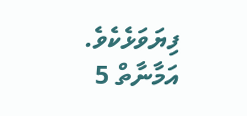ފިޔަވަޅެކެވެ.
އަމާނާތް 5